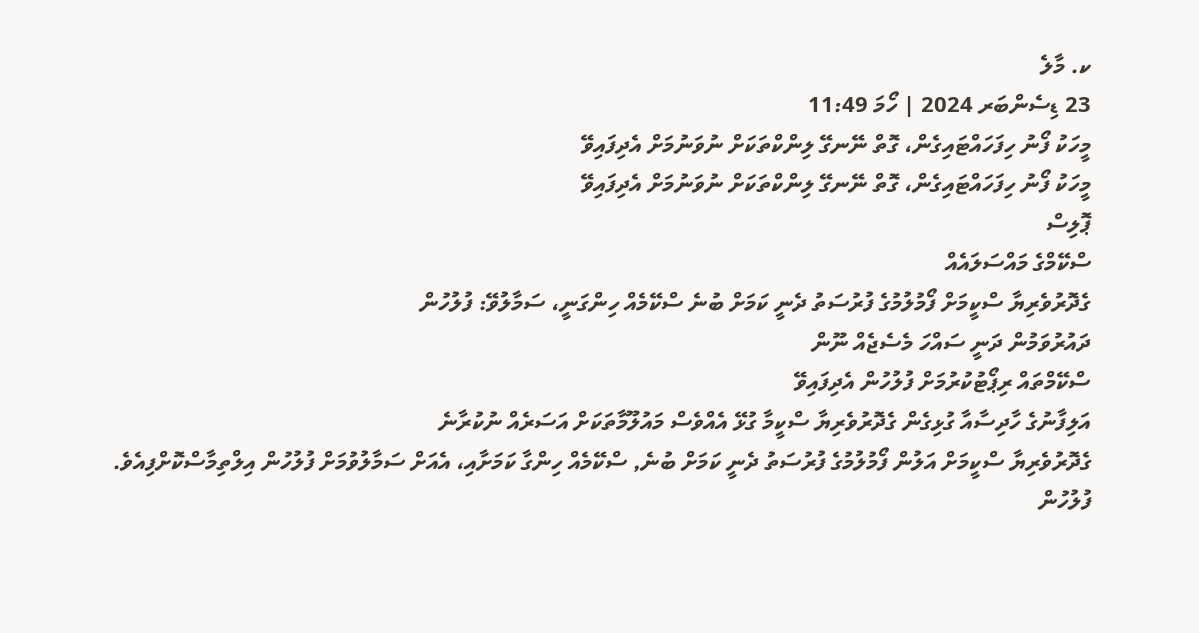ކ. މާލެ
23 ޑިސެންބަރ 2024 | ހޯމަ 11:49
މީހަކު ފޯނު ހިފަހައްޓައިގެން، ގޮތް ނޭނގޭ ލިންކްތަކަށް ނުވަނުމަށް އެދިފައިވޭ
މީހަކު ފޯނު ހިފަހައްޓައިގެން، ގޮތް ނޭނގޭ ލިންކްތަކަށް ނުވަނުމަށް އެދިފައިވޭ
ޕޮލިސް
ސްކޭމްގެ މައްސަލައެއް
ގެދޮރުވެރިޔާ ސްކީމަށް ފޯމުލުމުގެ ފުރުސަތު ދެނީ ކަމަށް ބުނެ ސްކޭމެއް ހިންގަނީ، ސަމާލުވޭ: ފުލުހުން
ދައުރުވަމުން ދަނީ ސައްހަ މެސެޖެއް ނޫން
ސްކޭމްތައް ރިޕޯޓުކުރުމަށް ފުލުހުން އެދިފައިވޭ
އަލިފާނުގެ ހާދިސާއާ ގުޅިގެން ގެދޮރުވެރިޔާ ސްކީމާ ގުޅޭ އެއްވެސް މައުލޫމާތަކަށް އަސަރެއް ނުކުރާނެ
ގެދޮރުވެރިޔާ ސްކީމަށް އަލުން ފޯމުލުމުގެ ފުރުސަތު ދެނީ ކަމަށް ބުނެ, ސްކޭމެއް ހިންގާ ކަމަށާއި، އެއަށް ސަމާލުވުމަށް ފުލުހުން އިލްތިމާސްކޮށްފިއެވެ.
ފުލުހުން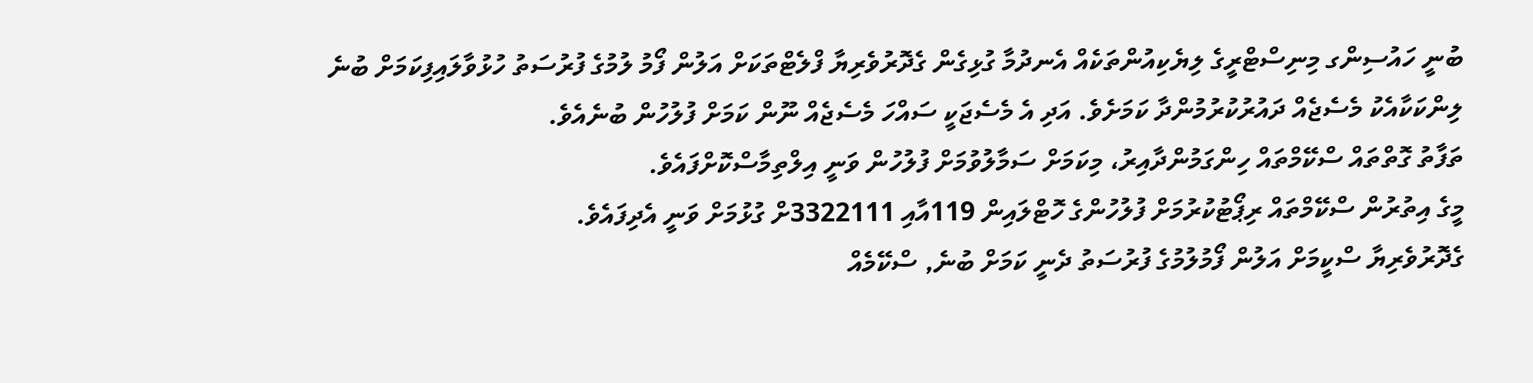ބުނީ ހައުސިންގ މިނިސްޓްރީގެ ލިޔެކިއުންތަކެއް އެނދުމާ ގުޅިގެން ގެދޮރުވެރިޔާ ފްލެޓްތަކަށް އަލުން ފޯމު ލުމުގެ ފުރުސަތު ހުޅުވާލައިފިކަމަށް ބުނެ ލިންކަކާއެކު މެސެޖެއް ދައުރުކުރުމުންދާ ކަމަށެވެ. އަދި އެ މެސެޖަކީ ސައްހަ މެސެޖެއް ނޫން ކަމަށް ފުލުހުން ބުނެއެވެ.
ތަފާތު ގޮތްތައް ސްކޭމްތައް ހިންގަމުންދާއިރު، މިކަމަށް ސަމާލުވުމަށް ފުލުހުން ވަނީ އިލްތިމާސްކޮށްފައެވެ.
މީގެ އިތުރުން ސްކޭމްތައް ރިޕޯޓުކުރުމަށް ފުލުހުންގެ ހޮޓްލައިން 119އާއި 3322111ށް ގުޅުމަށް ވަނީ އެދިފައެވެ.
ގެދޮރުވެރިޔާ ސްކީމަށް އަލުން ފޯމުލުމުގެ ފުރުސަތު ދެނީ ކަމަށް ބުނެ, ސްކޭމެއް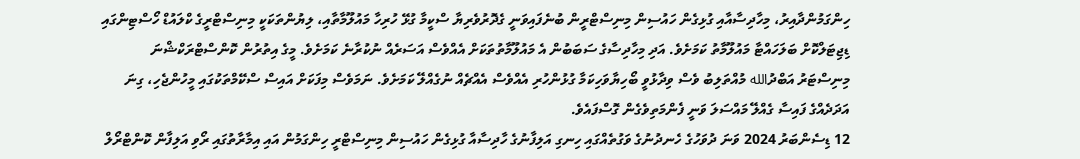ހިންގަމުންދާއިރު، މިހާދިސާއާއި ގުޅިގެން ހައުސިން މިނިސްޓްރީން ބުނެފައިވަނީ ގެދޮރުވެރިޔާ ސްކީމާ ގުޅޭ ހުރިހާ މައުލޫމާތާއި، ލިޔުންތަކަކީ މިނިސްޓްރީގެ ކްލައުޑް ހޯސްޓިންގައި ޑިޖިޓަލްކޮށް ބަލަހައްޓާ މައުލޫމާތު ކަމަށެވެ. އަދި މިހާދިސާގެ ސަބަބުން އެ މައުލޫމާތުތަކަށް އެއްވެސް އަސަރެއް ނުކުރާނެ ކަމަށެވެ. މީގެ އިތުރުން ކޮންސްޓްރަކްޝްނަ މިނިސްޓަރު އަބްދުالله މުއްތަލިބު ވެސް ވިދާޅުވީ ބޯހިޔާވަހިކަމާ ގުޅުންހުރި އެއްވެސް އެއްޗެއް ނުގެއްލޭ ކަމަށެވެ. ނަމަވެސް މިފަކަށް އައިސް ސްކޭމްތަކުގައި މީހުންޖެހި، ގިނަ އަދަދެއްގެ ފައިސާ ގެއްލޭ މައްސަލަ ވަނީ ފެންމަތިވެގެން ގޮސްފައެވެ.
12 ޑިސެންބަރު 2024 ވަނަ ދުވަހުގެ ހެނދުނުގެ ވަގުތެއްގައި ހިނގި އަލިފާނުގެ ހާދިސާއާ ގުޅިގެން ހައުސިން މިނިސްޓްރީ ހިންގަމުން އައި އިމާރާތުގައި ރޯވި އަލިފާން ކޮންޓްރޯލް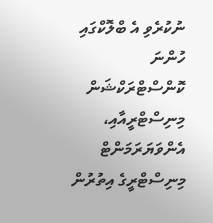ނުކުރެވި އެ ބްލޮކްގައި ހުންނަ ކޮންސްޓްރަކްޝަން މިނިސްޓްރީއާއި، އެންވަޔަރަމަންޓް މިނިސްޓްރީގެ އިތުރުން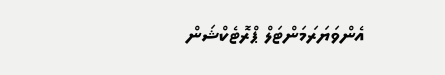އެންވަޔަރަމަންޓަލް ޕްރޮޓެކްޝަން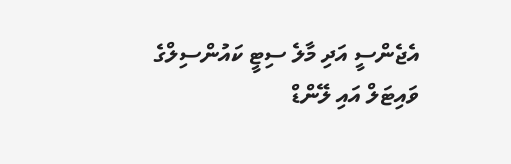އެޖެންސީ އަދި މާލެ ސިޓީ ކައުންސިލްގެ ވައިޓަލް އައި ލޭންޑް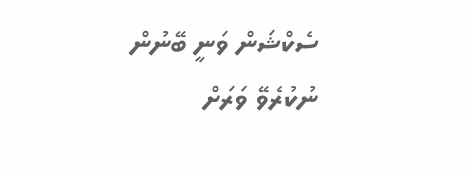ސެކްޝަން ވަނީ ބޭނުން ނުކުރެވޭ ވަރަށް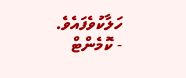ހަލާކުވެފައެވެ.
- ކޮމެންޓް